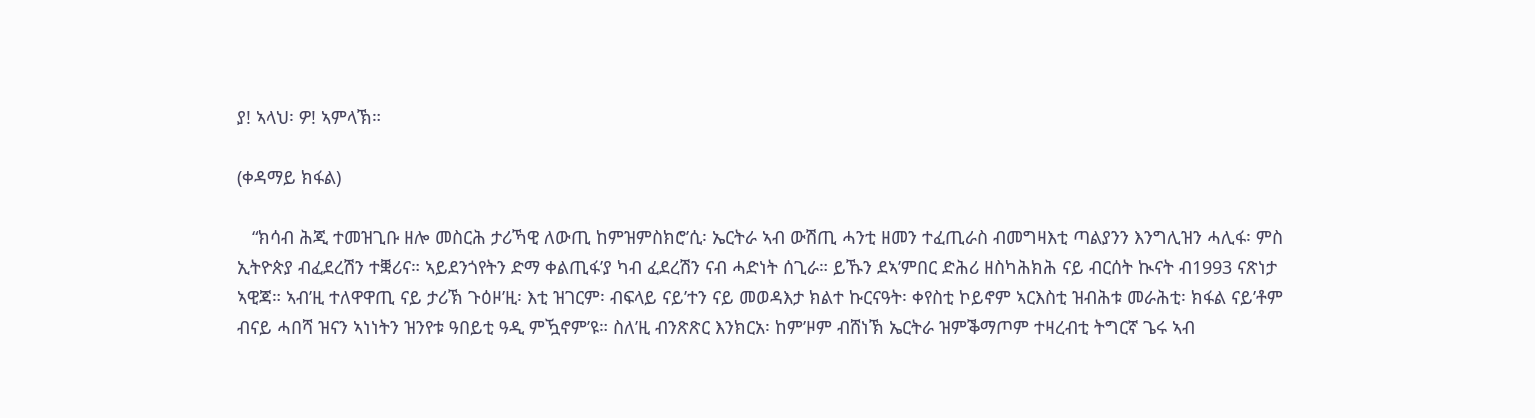ያ! ኣላህ፡ ዎ! ኣምላኽ።

(ቀዳማይ ክፋል)

   “ክሳብ ሕጂ ተመዝጊቡ ዘሎ መስርሕ ታሪኻዊ ለውጢ ከምዝምስክሮ’ሲ፡ ኤርትራ ኣብ ውሽጢ ሓንቲ ዘመን ተፈጢራስ ብመግዛእቲ ጣልያንን እንግሊዝን ሓሊፋ፡ ምስ ኢትዮጵያ ብፈደረሽን ተቛሪና። ኣይደንጎየትን ድማ ቀልጢፋ’ያ ካብ ፈደረሽን ናብ ሓድነት ሰጊራ። ይኹን ደኣ’ምበር ድሕሪ ዘስካሕክሕ ናይ ብርሰት ኲናት ብ1993 ናጽነታ ኣዊጃ። ኣብ’ዚ ተለዋዋጢ ናይ ታሪኽ ጉዕዞ’ዚ፡ እቲ ዝገርም፡ ብፍላይ ናይ’ተን ናይ መወዳእታ ክልተ ኩርናዓት፡ ቀየስቲ ኮይኖም ኣርእስቲ ዝብሕቱ መራሕቲ፡ ክፋል ናይ’ቶም ብናይ ሓበሻ ዝናን ኣነነትን ዝንየቱ ዓበይቲ ዓዲ ምዃኖም’ዩ። ስለ’ዚ ብንጽጽር እንክርአ፡ ከም’ዞም ብሸነኽ ኤርትራ ዝምቕማጦም ተዛረብቲ ትግርኛ ጌሩ ኣብ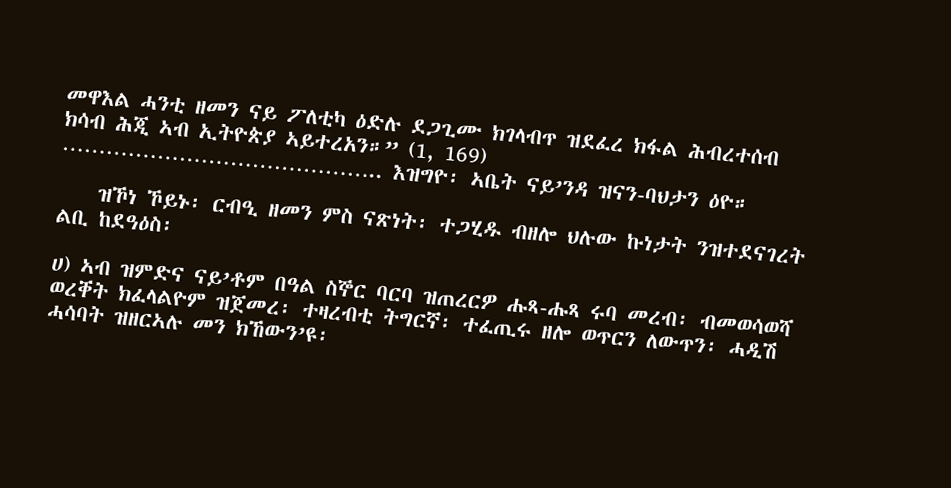መዋእል ሓንቲ ዘመን ናይ ፖለቲካ ዕድሉ ደጋጊሙ ክገላብጥ ዝደፈረ ክፋል ሕብረተሰብ ክሳብ ሕጂ ኣብ ኢትዮጵያ ኣይተረአን።” (1, 169)  …………………………………….. እዝግዮ፡ ኣቤት ናይ’ንዳ ዝናን-ባህታን ዕዮ።

    ዝኾነ ኾይኑ፡ ርብዒ ዘመን ምስ ናጽነት፡ ተጋሂዱ ብዘሎ ህሉው ኩነታት ንዝተደናገረት ልቢ ከደዓዕስ፡

ሀ) ኣብ ዝምድና ናይ’ቶም በዓል ስኞር ባርባ ዝጠረርዎ ሑጻ-ሑጻ ሩባ መረብ፡ ብመወሳወሻ ወረቐት ክፈላልዮም ዝጀመረ፡ ተዛረብቲ ትግርኛ፡ ተፈጢሩ ዘሎ ወጥርን ለውጥን፡ ሓዲሽ ሓሳባት ዝዘርኣሉ መን ክኸውን’ዩ፡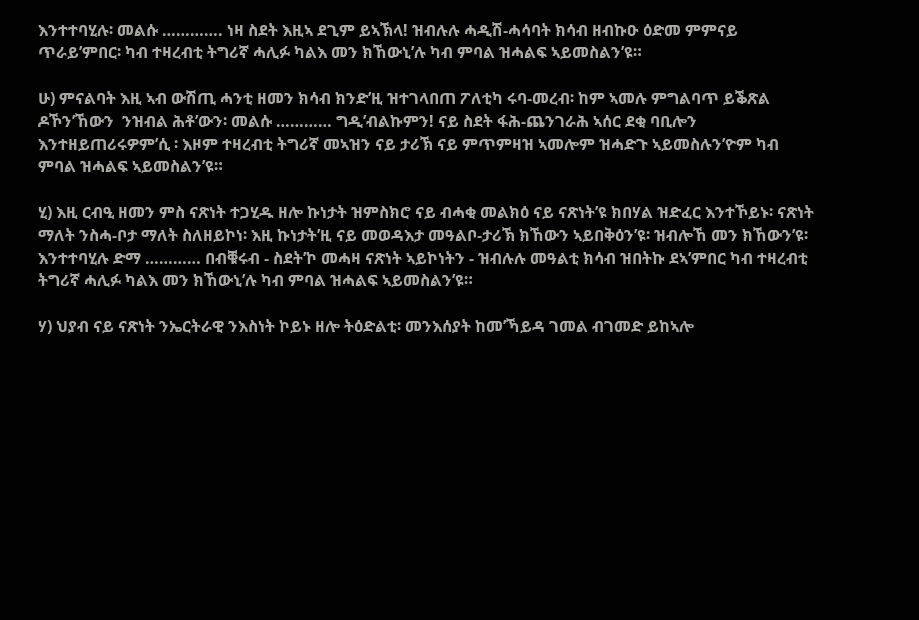እንተተባሂሉ፡ መልሱ …………. ነዛ ስደት እዚኣ ደጊም ይኣኽላ! ዝብሉሉ ሓዲሽ-ሓሳባት ክሳብ ዘብኩዑ ዕድመ ምምናይ ጥራይ’ምበር፡ ካብ ተዛረብቲ ትግሪኛ ሓሊፉ ካልእ መን ክኸውኒ’ሉ ካብ ምባል ዝሓልፍ ኣይመስልን’ዩ።

ሁ) ምናልባት እዚ ኣብ ውሽጢ ሓንቲ ዘመን ክሳብ ክንድ’ዚ ዝተገላበጠ ፖለቲካ ሩባ-መረብ፡ ከም ኣመሉ ምግልባጥ ይቕጽል ዶኾን’ኸውን  ንዝብል ሕቶ’ውን፡ መልሱ ………… ግዲ’ብልኩምን! ናይ ስደት ፋሕ-ጨንገራሕ ኣሰር ደቂ ባቢሎን እንተዘይጠሪሩዎም’ሲ ፡ እዞም ተዛረብቲ ትግሪኛ መኣዝን ናይ ታሪኽ ናይ ምጥምዛዝ ኣመሎም ዝሓድጉ ኣይመስሉን’ዮም ካብ ምባል ዝሓልፍ ኣይመስልን’ዩ።

ሂ) እዚ ርብዒ ዘመን ምስ ናጽነት ተጋሂዱ ዘሎ ኩነታት ዝምስክሮ ናይ ብሓቂ መልክዕ ናይ ናጽነት’ዩ ክበሃል ዝድፈር እንተኾይኑ፡ ናጽነት ማለት ንስሓ-ቦታ ማለት ስለዘይኮነ፡ እዚ ኩነታት’ዚ ናይ መወዳእታ መዓልቦ-ታሪኽ ክኸውን ኣይበቅዕን’ዩ፡ ዝብሎኸ መን ክኸውን’ዩ፡ እንተተባሂሉ ድማ ………… በብቑሩብ - ስደት’ኮ መሓዛ ናጽነት ኣይኮነትን - ዝብሉሉ መዓልቲ ክሳብ ዝበትኩ ደኣ’ምበር ካብ ተዛረብቲ ትግሪኛ ሓሊፉ ካልእ መን ክኸውኒ’ሉ ካብ ምባል ዝሓልፍ ኣይመስልን’ዩ።

ሃ) ህያብ ናይ ናጽነት ንኤርትራዊ ንእስነት ኮይኑ ዘሎ ትዕድልቲ፡ መንእሰያት ከመ’ኻይዳ ገመል ብገመድ ይከኣሎ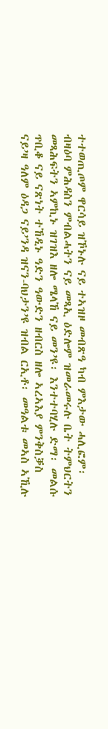ተተወጢጦም ዋርሳይ ዝኾኑሉ ናይ ተኣዝዞ መብጽዓ ካብ ምእታው ሓሊፎም፡ ብዛዕባ ምሕዳስን ምብልሓትን ናይ መጻኢ ዕድሎም ዝመራመሩሉ ቤት ትምህርትን መጻሕፍትን ኣምኪኑ ዝገዝእ ዘሎ ሜላኸ ናይ መን’ዩ፡ እንተተባሂሉ ድማ፡ መልሱ ጥቢቆ ናይ ናጽነት ተኸዲኑ ዓድን ዓውድን ዘብርስ ዘሎ ኣረኣእያ ምንቅስቓስ ናይ’ዛ ዓለም ዕዳጋ ናይ’ንዳ ዝናን-ባህታን’ዩ ዝብል ርኢቶ፡ መዓልቱ መኣስ ኣኺሉ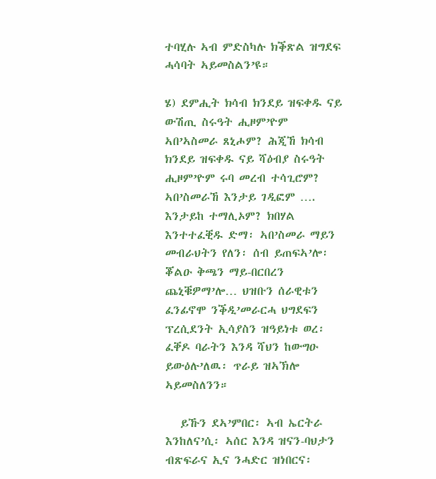ተባሂሉ ኣብ ምድስካሉ ክቕጽል ዝግደፍ ሓሳባት ኣይመስልን’ዩ።

ሄ) ደምሒት ክሳብ ክንደይ ዝፍቀዱ ናይ ውሽጢ ስሩዓት ሒዞም’ዮም ኣበ’ኣስመራ ጸኒሖም? ሕጂኸ ክሳብ ክንደይ ዝፍቀዱ ናይ ሻዕብያ ስሩዓት ሒዞም’ዮም ሩባ መረብ ተሳጊሮም? ኣበ’ስመራኸ እንታይ ገዲፎም …. እንታይከ ተማሊኦም? ክበሃል እንተተፈቒዱ ድማ፡ ኣበ’ስመራ ማይን መብራህትን የለን፡ ሰብ ይጠፍኣ’ሎ፡ ቖልዑ ቅጫን ማይ-በርበረን ጨኒቑዎማ’ሎ… ህዝቡን ሰራዊቱን ፈንፊኖሞ ንቕዲ’መራርሓ ህግደፍን ፕረሲደንት ኢሳያስን ዝዓይነቱ ወረ፡ ፈቐዶ ባራትን እንዳ ሻህን ከውግዑ ይውዕሉ’ለዉ፡ ጥራይ ዝኣኽሎ ኣይመስለንን።

   ይኹን ደኣ’ምበር፡ ኣብ ኤርትራ እንከለና’ሲ፡ ኣሰር እንዳ ዝናን-ባህታን ብጽፍራና ኢና ንሓድር ዝነበርና፡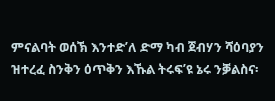ምናልባት ወሰኽ እንተድ’ለ ድማ ካብ ጀብሃን ሻዕባያን ዝተረፈ ስንቅን ዕጥቅን እኹል ትሩፍ’ዩ ኔሩ ንቓልስና፡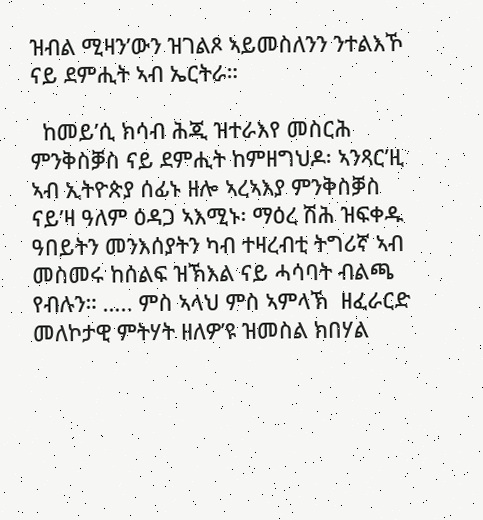ዝብል ሚዛን’ውን ዝገልጾ ኣይመስለንን ንተልእኾ ናይ ደምሒት ኣብ ኤርትራ።

  ከመይ’ሲ ክሳብ ሕጂ ዝተራእየ መስርሕ ምንቅስቓስ ናይ ደምሒት ከምዘግህዶ፡ ኣንጻር’ዚ ኣብ ኢትዮጵያ ሰፊኑ ዘሎ ኣረኣእያ ምንቅስቓስ ናይ’ዛ ዓለም ዕዳጋ ኣእሚኑ፡ ማዕረ ሽሕ ዝፍቀዱ ዓበይትን መንእሰያትን ካብ ተዛረብቲ ትግሪኛ ኣብ መስመሩ ከሰልፍ ዝኽእል ናይ ሓሳባት ብልጫ የብሉን። ….. ምስ ኣላህ ምስ ኣምላኽ  ዘፈራርድ መለኮታዊ ምትሃት ዘለዎ’ዩ ዝመስል ክበሃል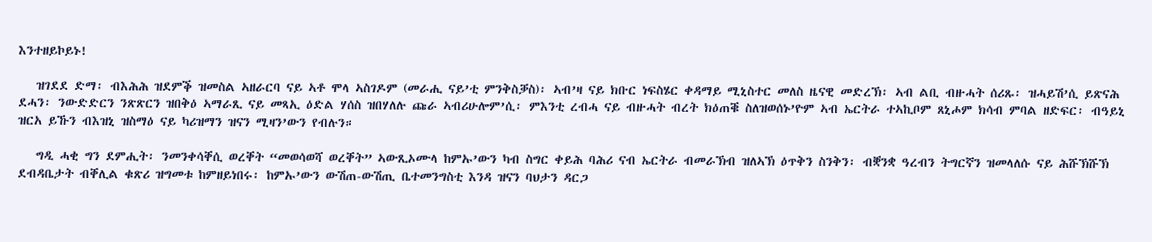እንተዘይኮይኑ!

   ዝገደደ ድማ፡ ብእሕሕ ዝደምቕ ዝመስል ኣዘራርባ ናይ ኣቶ ሞላ ኣስገዶም (መራሒ ናይ’ቲ ምንቅስቓስ)፡ ኣብ’ዛ ናይ ክቡር ነፍስሄር ቀዳማይ ሚኒስተር መለስ ዜናዊ መድረኽ፡ ኣብ ልቢ ብዙሓት ሰሪጹ፡ ዝሓይሽ’ሲ ይጽናሕ ደሓን፡ ንውድድርን ንጽጽርን ዝበቅዕ ኣማራጺ ናይ መጻኢ ዕድል ሃሰስ ዝበሃለሉ ጩራ ኣብሪሁሎም’ሲ፡ ምእንቲ ረብሓ ናይ ብዙሓት ብረት ክዕጠቑ ስለዝወሰኑ’ዮም ኣብ ኤርትራ ተኣኪቦም ጸኒሖም ክሳብ ምባል ዘድፍር፡ ብዓይኒ ዝርአ ይኹን ብእዝኒ ዝስማዕ ናይ ካሪዝማን ዝናን ሚዛን’ውን የብሉን።

   ግዲ ሓቂ ግን ደምሒት፡ ንመንቀሳቐሲ ወረቐት “መወሳወሻ ወረቐት” ኣውጺኦሙላ ከምኡ’ውን ካብ ስግር ቀይሕ ባሕሪ ናብ ኤርትራ ብመራኽብ ዝለኣኽ ዕጥቅን ስንቅን፡ ብቛንቋ ዓረብን ትግርኛን ዝመላለሱ ናይ ሕሹኽሹኽ ደብዳቤታት ብቐሊል ቁጽሪ ዝግመቱ ከምዘይነበሩ፡ ከምኡ’ውን ውሽጠ-ውሽጢ ቤተመንግስቲ እንዳ ዝናን ባህታን ዳርጋ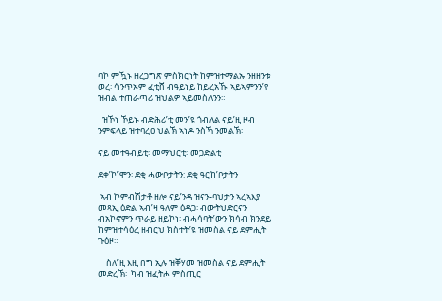ባኮ ምዃኑ ዘረጋግጽ ምስክርነት ከምዝተማልኡ ንዘዘንቱ ወረ፡ ሳንጥኦም ፈቲሸ ብዓይነይ ከይረአኹ ኣይኣምንን’የ ዝብል ተጠራጣሪ ዝህልዎ ኣይመስለንን።

  ዝኾነ ኾይኑ ብድሕሪ’ቲ መን’ዩ ጎብለል ናይ’ዚ ዞብ ንምፍላይ ዝተባረዐ ህልኽ ኣነዶ ንስኻ ንመልኽ፡

ናይ መተዓብይቲ፡ መማህርቲ፡ መጋድልቲ

ደቀ’ኮ’ሞን፡ ደቂ ሓውቦታትን: ደቂ ዓርከ’ቦታትን

 ኣብ ኮምብሽታቶ ዘሎ ናይ’ንዳ ዝናን-ባህታን ኣረኣእያ መጻኢ ዕድል ኣብ’ዛ ዓለም ዕዳጋ፡ ብውትህድርናን ብአኮኖምን ጥራይ ዘይኮነ፡ ብሓሳባት’ውን ክሳብ ክንደይ ከምዝተሳዕረ ዘብርህ ክስተት’ዩ ዝመስል ናይ ደምሒት ጉዕዞ።

    ስለ’ዚ እዚ በግ ኢሉ ዝቐሃመ ዝመስል ናይ ደምሒት መድረኽ፡  ካብ ዝፈትሖ ምስጢር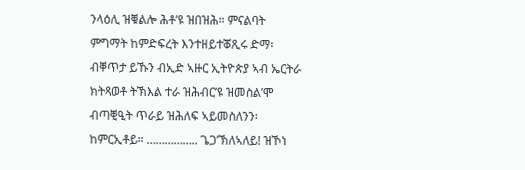ንላዕሊ ዝቑልሎ ሕቶ’ዩ ዝበዝሕ። ምናልባት ምግማት ከምድፍረት እንተዘይተቖጺሩ ድማ፡ ብቐጥታ ይኹን ብኢድ ኣዙር ኢትዮጵያ ኣብ ኤርትራ ክትጻወቶ ትኽእል ተራ ዝሕብር’ዩ ዝመስል’ሞ ብጣቒዒት ጥራይ ዝሕለፍ ኣይመስለንን፡ ከምርኢቶይ። …………….. ጌጋ’ኽለኣለይ! ዝኾነ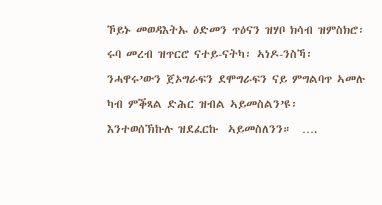ኾይኑ መወዳእትኡ ዕድመን ጥዕናን ዝሃቦ ክሳብ ዝምስክሮ፡ ሩባ መረብ ዝጥርሮ ናተይ-ናትካ፡ ኣነዶ-ንስኻ፡ ንሓዋሩ’ውን ጀኦግራፍን ደሞግራፍን ናይ ምግልባጥ ኣመሉ ካብ ምቕጻል ድሕር ዝብል ኣይመስልን’ዩ፡ እንተወሰኽኩሉ ዝደፈርኩ  ኣይመስለንን።  ….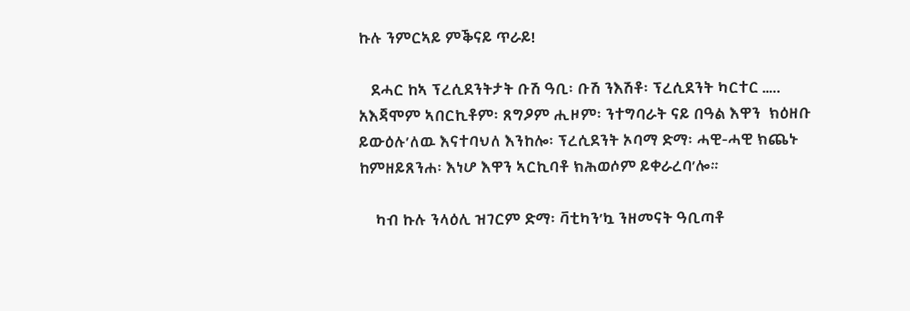ኩሉ ንምርኣይ ምቕናይ ጥራይ!

   ደሓር ከኣ ፕረሲደንትታት ቡሽ ዓቢ፡ ቡሽ ንእሽቶ፡ ፕረሲደንት ካርተር ….. አእጃሞም ኣበርኪቶም፡ ጸግዖም ሒዞም፡ ንተግባራት ናይ በዓል እዋን  ክዕዘቡ ይውዕሉ’ለዉ እናተባህለ እንከሎ፡ ፕረሲደንት ኦባማ ድማ፡ ሓዊ-ሓዊ ክጨኑ ከምዘይጸንሐ፡ እነሆ እዋን ኣርኪባቶ ክሕወሶም ይቀራረባ’ሎ።

    ካብ ኩሉ ንላዕሊ ዝገርም ድማ፡ ቫቲካን’ኳ ንዘመናት ዓቢጣቶ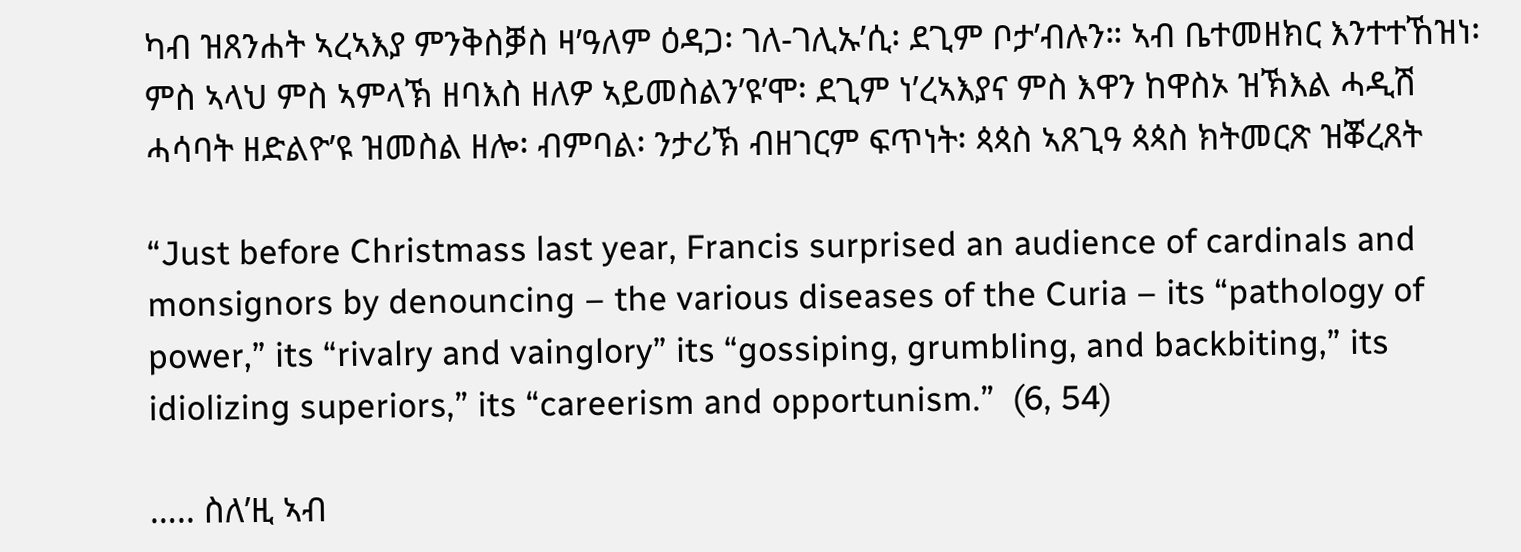ካብ ዝጸንሐት ኣረኣእያ ምንቅስቓስ ዛ’ዓለም ዕዳጋ፡ ገለ-ገሊኡ’ሲ፡ ደጊም ቦታ’ብሉን። ኣብ ቤተመዘክር እንተተኸዝነ፡ ምስ ኣላህ ምስ ኣምላኽ ዘባእስ ዘለዎ ኣይመስልን’ዩ’ሞ፡ ደጊም ነ’ረኣእያና ምስ እዋን ከዋስኦ ዝኽእል ሓዲሽ ሓሳባት ዘድልዮ’ዩ ዝመስል ዘሎ፡ ብምባል፡ ንታሪኽ ብዘገርም ፍጥነት፡ ጳጳስ ኣጸጊዓ ጳጳስ ክትመርጽ ዝቖረጸት

“Just before Christmass last year, Francis surprised an audience of cardinals and monsignors by denouncing – the various diseases of the Curia – its “pathology of power,” its “rivalry and vainglory” its “gossiping, grumbling, and backbiting,” its idiolizing superiors,” its “careerism and opportunism.”  (6, 54)

….. ስለ’ዚ ኣብ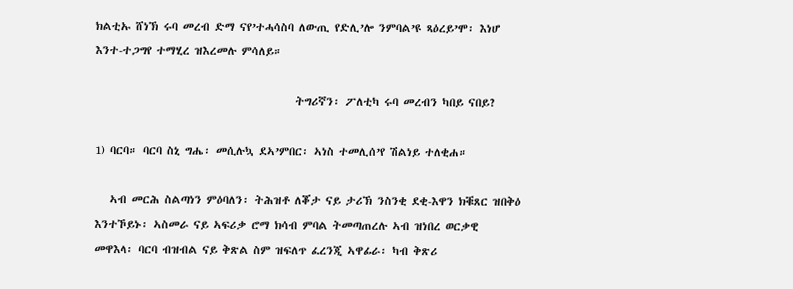ክልቲኡ ሸነኽ ሩባ መረብ ድማ ናየ’ተሓሳስባ ለውጢ የድሊ’ሎ ንምባል’ዩ ጻዕረይ’ሞ፡ እነሆ እንተ-ተጋግየ ተማሂረ ዝእረመሉ ምሳለይ።

                                        ትግሪኛን፡ ፖለቲካ ሩባ መረብን ካበይ ናበይ?

1) ባርባ። ባርባ ስኒ ግሔ፡ መሲሉኳ ደኣ’ምበር፡ ኣነስ ተመሊሰ’የ ሽልነይ ተለቂሐ።

   ኣብ መርሕ ስልጣነን ምዕባለን፡ ትሕዝቶ ለቖታ ናይ ታሪኽ ንስንቂ ደቂ-እዋን ክቑጸር ዝበቅዕ እንተኾይኑ፡ ኣስመራ ናይ ኣፍሪቃ ሮማ ክሳብ ምባል ትመጣጠረሉ ኣብ ዝነበረ ወርቃዊ መዋእላ፡ ባርባ ብዝብል ናይ ቅጽል ስም ዝፍለጥ ፈረንጂ ኣዋፊራ፡ ካብ ቅጽሪ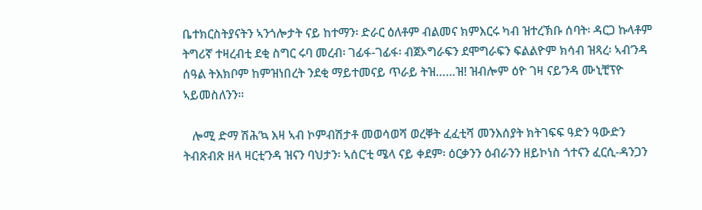ቤተክርስትያናትን ኣንጎሎታት ናይ ከተማን፡ ድራር ዕለቶም ብልመና ክምእርሩ ካብ ዝተረኽቡ ሰባት፡ ዳርጋ ኩላቶም ትግሪኛ ተዛረብቲ ደቂ ስግር ሩባ መረብ፡ ገፊፋ-ገፊፋ፡ ብጀኦግራፍን ደሞግራፍን ፍልልዮም ክሳብ ዝጻረ፡ ኣብ’ንዳ ሰዓል ትእክቦም ከምዝነበረት ንደቂ ማይተመናይ ጥራይ ትዝ……ዝ! ዝብሎም ዕዮ ገዛ ናይ’ንዳ ሙኒቺፕዮ ኣይመስለንን።

   ሎሚ ድማ ሽሕ’ኳ እዛ ኣብ ኮምብሽታቶ መወሳወሻ ወረቐት ፈፈቲሻ መንእሰያት ክትገፍፍ ዓድን ዓውድን ትብጽብጽ ዘላ ዛርቲ’ንዳ ዝናን ባህታን፡ ኣሰር’ቲ ሜላ ናይ ቀደም፡ ዕርቃንን ዕብራንን ዘይኮነስ ጎተናን ፈርሲ-ዳንጋን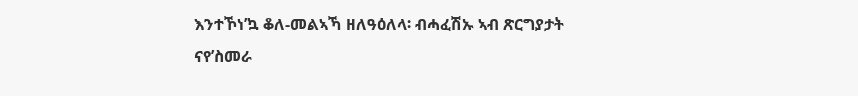እንተኾነ’ኳ ቆለ-መልኣኻ ዘለዓዕለላ፡ ብሓፈሽኡ ኣብ ጽርግያታት ናየ’ስመራ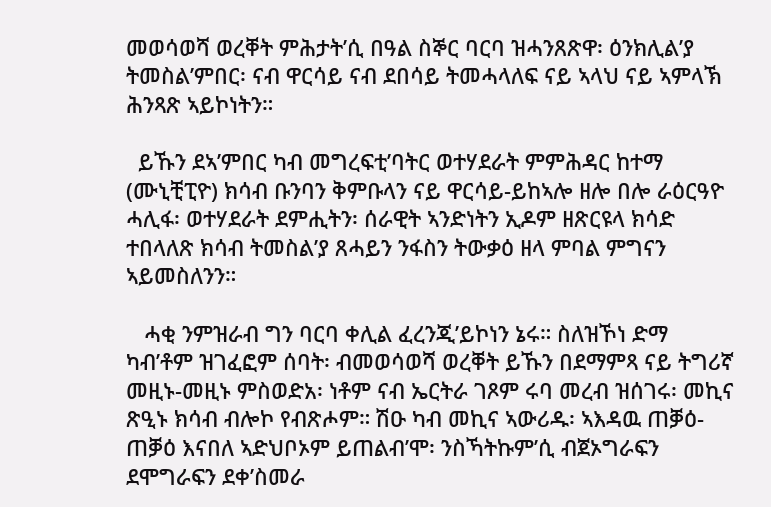መወሳወሻ ወረቐት ምሕታት’ሲ በዓል ስኞር ባርባ ዝሓንጸጽዋ፡ ዕንክሊል’ያ ትመስል’ምበር፡ ናብ ዋርሳይ ናብ ደበሳይ ትመሓላለፍ ናይ ኣላህ ናይ ኣምላኽ ሕንጻጽ ኣይኮነትን።

  ይኹን ደኣ’ምበር ካብ መግረፍቲ’ባትር ወተሃደራት ምምሕዳር ከተማ (ሙኒቺፒዮ) ክሳብ ቡንባን ቅምቡላን ናይ ዋርሳይ-ይከኣሎ ዘሎ በሎ ራዕርዓዮ ሓሊፋ፡ ወተሃደራት ደምሒትን፡ ሰራዊት ኣንድነትን ኢዶም ዘጽርዩላ ክሳድ ተበላለጽ ክሳብ ትመስል’ያ ጸሓይን ንፋስን ትውቃዕ ዘላ ምባል ምግናን ኣይመስለንን።

   ሓቂ ንምዝራብ ግን ባርባ ቀሊል ፈረንጂ’ይኮነን ኔሩ። ስለዝኾነ ድማ ካብ’ቶም ዝገፈፎም ሰባት፡ ብመወሳወሻ ወረቐት ይኹን በደማምጻ ናይ ትግሪኛ መዚኑ-መዚኑ ምስወድአ፡ ነቶም ናብ ኤርትራ ገጾም ሩባ መረብ ዝሰገሩ፡ መኪና ጽዒኑ ክሳብ ብሎኮ የብጽሖም። ሽዑ ካብ መኪና ኣውሪዱ፡ ኣእዳዉ ጠቓዕ-ጠቓዕ እናበለ ኣድህቦኦም ይጠልብ’ሞ፡ ንስኻትኩም’ሲ ብጀኦግራፍን ደሞግራፍን ደቀ’ስመራ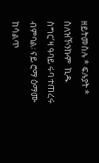ዘይትመስሉ * ፍሉያት * ስለዝኾንኩም  ኪዱ ስግር’ዛ ዓባይ ሩባ ተጠረሩ ብምባል፡ ናይ ሮማ ዕማሙ ከሳልጥ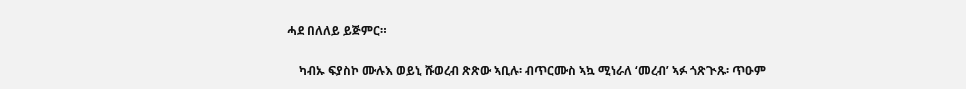ሓደ በለለይ ይጅምር።

    ካብኡ ፍያስኮ ሙሉእ ወይኒ ሹወረብ ጽጽው ኣቢሉ፡ ብጥርሙስ ኣኳ ሚነራለ ‘መረብ’ ኣፉ ጎጽጒጹ፡ ጥዑም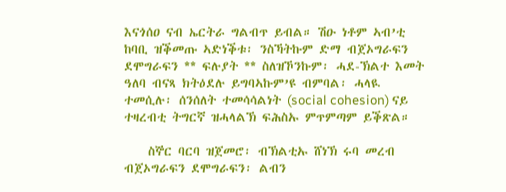እናጎሰዐ ናብ ኤርትራ ግልብጥ ይብል። ሽዑ ነቶም ኣብ’ቲ ከባቢ ዝቕመጡ ኣድነቕቱ፡ ንስኻትኩም ድማ ብጀኦግራፍን ደሞግራፍን ** ፍሉያት ** ስለዝኾንኩም፡ ሓደ-ኽልተ እመት ዓለባ ብናጻ ክትዕደሉ ይግባኣኩም’ዩ ብምባል፡ ሓላዪ ተመሲሉ፡ ሰንሰለት ተመሳሳልነት (social cohesion) ናይ ተዛረብቲ ትግርኛ ዝሓላልኽ ፍሕስኡ ምጥምጣም ይቕጽል።

    ስኞር ባርባ ዝጀመሮ፡ ብኽልቲኡ ሸነኽ ሩባ መረብ ብጀኦግራፍን ደሞግራፍን፡ ልብን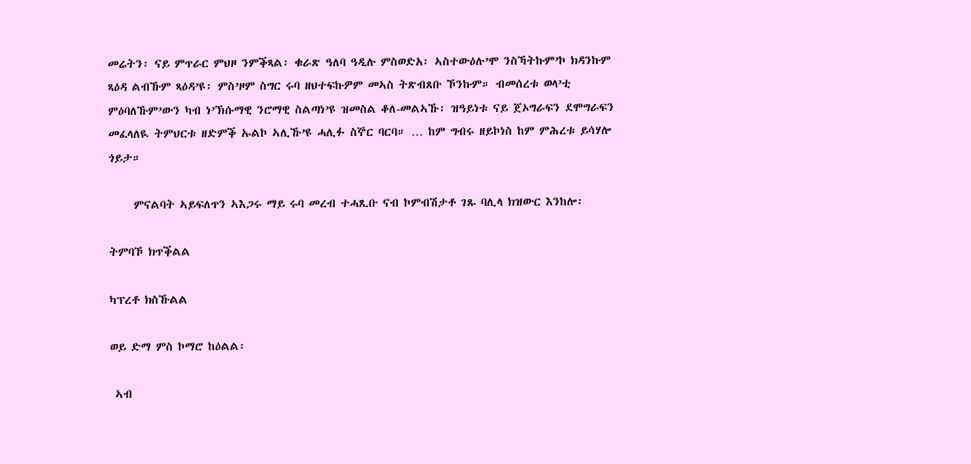መሬትን፡ ናይ ምጥራር ምህዞ ንምቕጻል፡ ቁራጽ ዓለባ ዓዲሉ ምስወድአ፡ ኣስተውዕሉ’ሞ ንስኻትኩም’ኮ ክዳንኩም ጻዕዳ ልብኹም ጻዕዳ’ዩ፡ ምስ’ዞም ስግር ሩባ ዘህተፍኩዎም መኣስ ትጽብጸቡ ኾንኩም። ብመሰረቱ ወላ’ቲ ምዕባለኹም’ውን ካብ ነ’ኽሱማዊ ንሮማዊ ስልጣነ’ዩ ዝመስል ቆለ-መልኣኹ፡ ዝዓይነቱ ናይ ጀኦግራፍን ደሞግራፍን መፈላለዪ ትምህርቱ ዘድምቕ ኡልኮ ኣሊኹ’ዩ ሓሊፉ ስኞር ባርባ። … ከም ግብሩ ዘይኮነስ ከም ምሕረቱ ይሳሃሎ ጎይታ።

     ምናልባት ኣይፍለጥን ኣእጋሩ ማይ ሩባ መረብ ተሓጺቡ ናብ ኮምብሽታቶ ገጹ ባሊላ ክዝውር እንከሎ፡

ትምባኾ ክጥቕልል

ካፕረቶ ክስኹልል

ወይ ድማ ምስ ኮማሮ ከዕልል፡

 ኣብ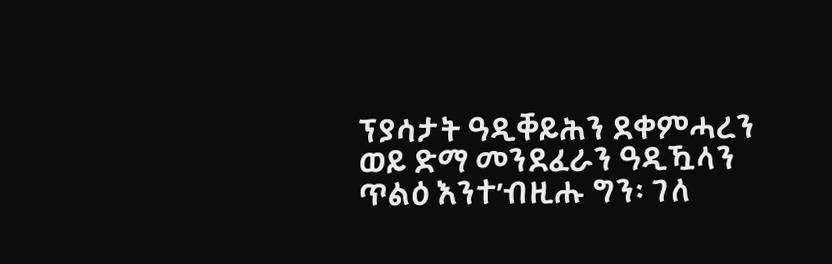ፕያሳታት ዓዲቐይሕን ደቀምሓረን ወይ ድማ መንደፈራን ዓዲዃላን ጥልዕ እንተ’ብዚሑ ግን፡ ገለ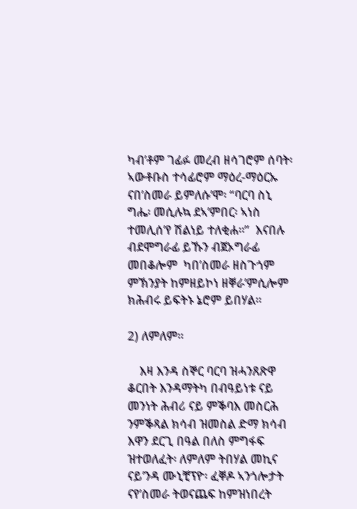ካብ’ቶም ገፊፉ መረብ ዘሳገሮም ሰባት፡ ኣውቶቡስ ተሳፊሮም ማዕረ-ማዕርኡ ናበ’ስመራ ይምለሱ’ሞ፡ “ባርባ ስኒ ግሔ፡ መሲሉኳ ደኣ’ምበር፡ ኣነስ ተመሊሰ’የ ሽልነይ ተለቂሐ።”  እናበሉ ብደሞግራፊ ይኹን ብጀኦግራፊ መበቆሎም  ካበ’ስመራ ዘስጉጎም ምኽንያት ከምዘይኮነ ዘቐራ’ምሲሎም ክሕብሩ ይፍትኑ ኔሮም ይበሃል።

2) ለምለም።

    እዛ እንዳ ስኞር ባርባ ዝሓንጸጽዋ ቆርበት እንዳማትካ በብዓይነቱ ናይ መንነት ሕብሪ ናይ ምቕባእ መስርሕ ንምቕጻል ክሳብ ዝመስል ድማ ክሳብ እዋን ደርጊ በዓል በለስ ምግፋፍ ዝተወለፈት፡ ለምለም ትበሃል መኪና ናይ’ንዳ ሙኒቺፕዮ፡ ፈቐዶ ኣንጎሎታት ናየ’ስመራ ትወናጨፍ ከምዝነበረት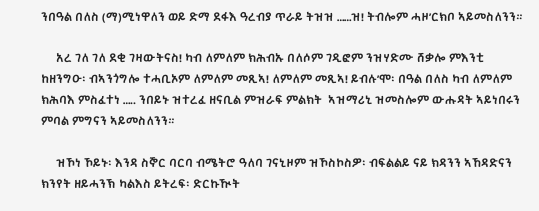ንበዓል በለስ (ማ)ሚነዋለን ወይ ድማ ደፋእ ዓረብያ ጥራይ ትዝዝ ……ዝ! ትብሎም ሓዞ’ርክቦ ኣይመስለንን።

     አረ ገለ ገለ ደቂ ገዛውትናስ! ካብ ለምለም ክሕብኡ በለሶም ገዲፎም ንዝሃድሙ ሸቃሎ ምእንቲ ከዘንግዑ፡ ብኣንጎግሎ ተሓቢኦም ለምለም መጺኣ! ለምለም መጺኣ! ይብሉ’ሞ፡ በዓል በለስ ካብ ለምለም ክሕባእ ምስፈተነ ….. ንበይኑ ዝተረፈ ዘናቢል ምዝራፍ ምልክት  ኣዝማሪኒ ዝመስሎም ውሑዳት ኣይነበሩን ምባል ምግናን ኣይመስለንን።

     ዝኾነ ኾይኑ፡ እንዳ ስኞር ባርባ ብሜትሮ ዓለባ ገናኒዞም ዝኾስኮስዎ፡ ብፍልልይ ናይ ክዳንን ኣኸዳድናን ክንየት ዘይሓንኽ ካልእስ ይትረፍ፡ ድርኩዂት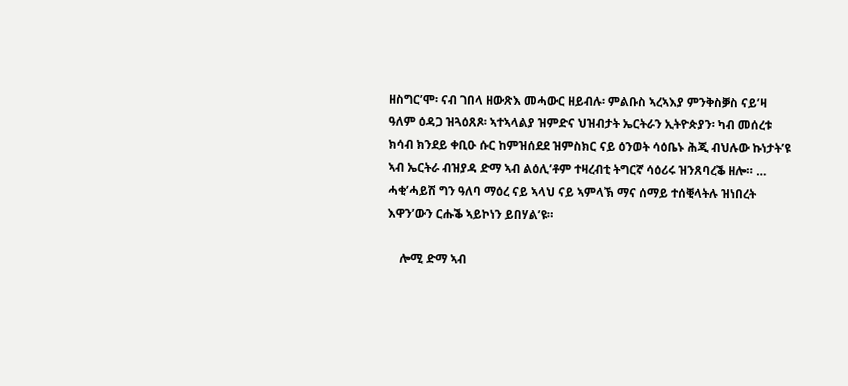ዘስግር’ሞ፡ ናብ ገበላ ዘውጽእ መሓውር ዘይብሉ፡ ምልቡስ ኣረኣእያ ምንቅስቓስ ናይ’ዛ ዓለም ዕዳጋ ዝጓዕጸጾ፡ ኣተኣላልያ ዝምድና ህዝብታት ኤርትራን ኢትዮጵያን፡ ካብ መሰረቱ ክሳብ ክንደይ ቀቢዑ ሱር ከምዝሰደደ ዝምስክር ናይ ዕንወት ሳዕቤኑ ሕጂ ብህሉው ኩነታት’ዩ ኣብ ኤርትራ ብዝያዳ ድማ ኣብ ልዕሊ’ቶም ተዛረብቲ ትግርኛ ሳዕሪሩ ዝንጸባረቕ ዘሎ። … ሓቂ’ሓይሽ ግን ዓለባ ማዕረ ናይ ኣላህ ናይ ኣምላኽ ማና ሰማይ ተሰቒላትሉ ዝነበረት እዋን’ውን ርሑቕ ኣይኮነን ይበሃል’ዩ።

    ሎሚ ድማ ኣብ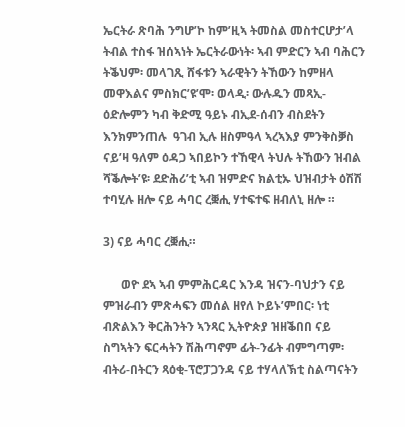ኤርትራ ጽባሕ ንግሆ’ኮ ከም’ዚኣ ትመስል መስተርሆታ’ላ ትብል ተስፋ ዝሰኣነት ኤርትራውነት፡ ኣብ ምድርን ኣብ ባሕርን ትቕህም፡ መላገጺ ሸፋቱን ኣራዊትን ትኸውን ከምዘላ መዋእልና ምስክር’ዩ’ሞ፡ ወላዲ፡ ውሉዱን መጻኢ-ዕድሎምን ካብ ቅድሚ ዓይኑ ብኢደ-ሰብን ብስደትን እንክምንጠሉ  ዓገብ ኢሉ ዘስምዓላ ኣረኣእያ ምንቅስቓስ ናይ’ዛ ዓለም ዕዳጋ ኣበይኮን ተኸዊላ ትህሉ ትኸውን ዝብል ሻቕሎት’ዩ፡ ደድሕሪ’ቲ ኣብ ዝምድና ክልቲኡ ህዝብታት ዕሽሽ ተባሂሉ ዘሎ ናይ ሓባር ረቛሒ ሃተፍተፍ ዘብለኒ ዘሎ ።

3) ናይ ሓባር ረቛሒ።

      ወዮ ደኣ ኣብ ምምሕርዳር እንዳ ዝናን-ባህታን ናይ ምዝራብን ምጽሓፍን መሰል ዘየለ ኮይኑ’ምበር፡ ነቲ ብጽልእን ቅርሕንትን ኣንጻር ኢትዮጵያ ዝዘቕበበ ናይ ስግኣትን ፍርሓትን ሽሕጣኖም ፊት-ንፊት ብምግጣም፡ ብትሪ-በትርን ጻዕቂ-ፕሮፓጋንዳ ናይ ተሃላለኽቲ ስልጣናትን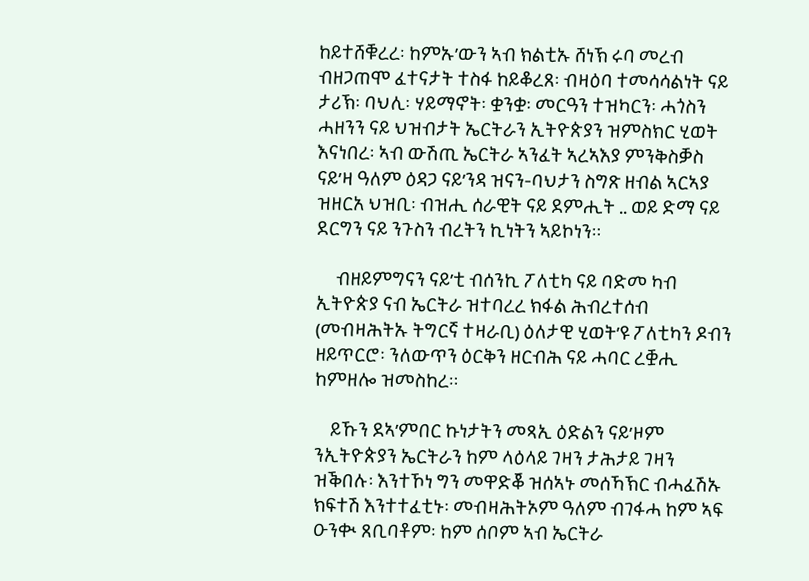ከይተሸቑረረ፡ ከምኡ’ውን ኣብ ክልቲኡ ሸነኽ ሩባ መረብ ብዘጋጠሞ ፈተናታት ተስፋ ከይቆረጸ፡ ብዛዕባ ተመሳሳልነት ናይ ታሪኽ፡ ባህሊ፡ ሃይማኖት፡ ቋንቋ፡ መርዓን ተዝካርን፡ ሓጎስን ሓዘንን ናይ ህዝብታት ኤርትራን ኢትዮጵያን ዝምስክር ሂወት እናነበረ፡ ኣብ ውሽጢ ኤርትራ ኣንፈት ኣረኣእያ ምንቅስቓስ ናይ’ዛ ዓለም ዕዳጋ ናይ’ንዳ ዝናን-ባህታን ስግጽ ዘብል ኣርኣያ ዝዘርአ ህዝቢ፡ ብዝሒ ሰራዊት ናይ ደምሒት .. ወይ ድማ ናይ ደርግን ናይ ንጉስን ብረትን ኪነትን ኣይኮነን።

     ብዘይምግናን ናይ’ቲ ብሰንኪ ፖለቲካ ናይ ባድመ ካብ ኢትዮጵያ ናብ ኤርትራ ዝተባረረ ክፋል ሕብረተሰብ (መብዛሕትኡ ትግርኛ ተዛራቢ) ዕለታዊ ሂወት’ዩ ፖለቲካን ዶብን ዘይጥርሮ፡ ንለውጥን ዕርቅን ዘርብሕ ናይ ሓባር ረቛሒ ከምዘሎ ዝመስከረ።

    ይኹን ደኣ’ምበር ኩነታትን መጻኢ ዕድልን ናይ’ዞም ንኢትዮጵያን ኤርትራን ከም ላዕላይ ገዛን ታሕታይ ገዛን ዝቕበሉ፡ እንተኾነ ግን መዋድቖ ዝሰኣኑ መሰኻኽር ብሓፈሽኡ ክፍተሽ እንተተፈቲኑ፡ መብዛሕትኦም ዓለም ብገፋሓ ከም ኣፍ ዑንቊ ጸቢባቶም፡ ከም ሰቦም ኣብ ኤርትራ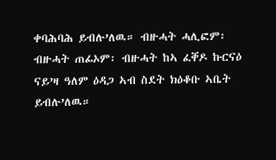ቀባሕባሕ ይብሉ’ለዉ። ብዙሓት ሓሊፎም፡ ብዙሓት ጠፊኦም፡ ብዙሓት ከኣ ፈቐዶ ኩርናዕ ናይ’ዛ ዓለም ዕዳጋ ኣብ ስደት ክዕቆቡ ኣቤት ይብሉ’ለዉ።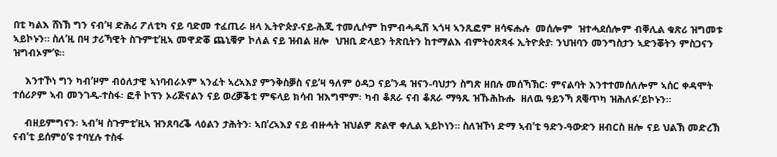በቲ ካልእ ሸነኽ ግን ናብ’ዛ ድሕሪ ፖለቲካ ናይ ባድመ ተፈጢራ ዘላ ኢትዮጵያ-ናይ-ሕጂ ተመሊሶም ከምብሓዲሽ ኣጎዛ ኣንጺፎም ዘሳፍሑሉ  መሰሎም  ዝተሓደሰሎም ብቐሊል ቁጽሪ ዝግመቱ ኣይኮኑን። ስለ’ዚ በዛ ታሪኻዊት ስጉምቲ’ዚኣ መዋድቖ ጨኒቑዎ ኮለል ናይ ዝብል ዘሎ  ህዝቢ ድላይን ትጽቢትን ከተማልእ ብምትዕጽጻፋ ኢትዮጵያ፡ ንህዝባን መንግስታን ኣድንቖትን ምስጋናን ዝግብኦም’ዩ።

    እንተኾነ ግን ካብ’ዞም ብዕለታዊ ኣነባብራኦም ኣንፈት ኣረኣእያ ምንቅስቓስ ናይ’ዛ ዓለም ዕዳጋ ናይ’ንዳ ዝናን-ባህታን ስግጽ ዘበሉ መሰኻኽር፡ ምናልባት እንተተመሰለሎም ኣሰር ቀዳሞት ተሰሪዖም ኣብ መንገዲ-ተስፋ፡ ፎቶ ኮፕን ኦሪጅናልን ናይ ወረቓቕቲ ምፍላይ ክሳብ ዝእግሞም፡ ካብ ቆጸራ ናብ ቆጸራ ማዓጹ ዝኹሕኩሑ  ዘለዉ ዓይንኻ ጸቒጥካ ዝሕለፉ’ይኮኑን።

    ብዘይምግናን፡ ኣብ’ዛ ስጉምቲ’ዚኣ ዝንጸባረቕ ላዕልን ታሕትን፡ ኣበ’ረኣእያ ናይ ብዙሓት ዝህልዎ ጽልዋ ቀሊል ኣይኮነን። ስለዝኾነ ድማ ኣብ’ቲ ዓድን-ዓውድን ዘብርስ ዘሎ ናይ ህልኽ መድረኽ ናብ’ቲ ይሰምዕ’ዩ ተባሂሉ ተስፋ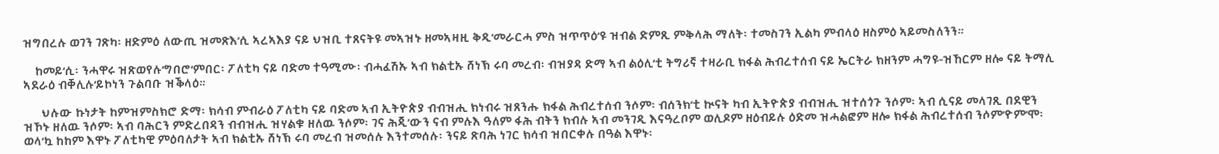ዝግበረሉ ወገን ገጽካ፡ ዘድምዕ ለውጢ ዝመጽእ’ሲ ኣረኣእያ ናይ ህዝቢ ተጸናትዩ መኣዝኑ ዘመኣዛዚ ቅዲ’መራርሓ ምስ ዝጥጥዕ’ዩ ዝብል ድምጺ ምቅላሕ ማለት፡ ተመስገን ኢልካ ምብላዕ ዘስምዕ ኣይመስለንን።

    ከመይ’ሲ፡ ንሓዋሩ ዝጽወየሉ’ግበሮ’ምበር፡ ፖለቲካ ናይ ባድመ ተዓሚሙ፡ ብሓፈሽኡ ኣብ ክልቲኡ ሸነኽ ሩባ መረብ፡ ብዝያዳ ድማ ኣብ ልዕሊ’ቲ ትግሪኛ ተዛራቢ ክፋል ሕብረተሰብ ናይ ኤርትራ ክዘንም ሓግዩ-ዝኸርም ዘሎ ናይ ትማሊ ኣደራዕ ብቐሊሉ’ይኮነን ጉልባቡ ዝቕላዕ።

      ህሉው ኩነታት ከምዝምስክሮ ድማ፡ ክሳብ ምብራዕ ፖለቲካ ናይ ባድመ ኣብ ኢትዮጵያ ብብዝሒ ክነብሩ ዝጸንሑ ክፋል ሕብረተሰብ ንሶም፡ ብሰንክ’ቲ ኲናት ካብ ኢትዮጵያ ብብዝሒ ዝተሰጎጉ ንሶም፡ ኣብ ሲናይ መላገጺ በደዊን ዝኾኑ ዘለዉ ንሶም፡ ኣብ ባሕርን ምድረበዳን ብብዝሒ ዝሃልቁ ዘለዉ ንሶም፡ ገና ሕጂ’ውን ናብ ምሉእ ዓለም ፋሕ ብትን ክብሉ ኣብ መንገዲ እናዓረቦም ወሊዶም ዘዕብይሉ ዕድመ ዝሓልፎም ዘሎ ክፋል ሕብረተሰብ ንሶም’ዮም’ሞ፡ ወላ’ኳ ከከም እዋኑ ፖለቲካዊ ምዕባለታት ኣብ ክልቲኡ ሸነኽ ሩባ መረብ ዝመሰሉ እንተመሰሉ፡ ንናይ ጽባሕ ነገር ክሳብ ዝበርቀሉ በዓል እዋኑ፡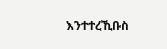እንተተረኺቡስ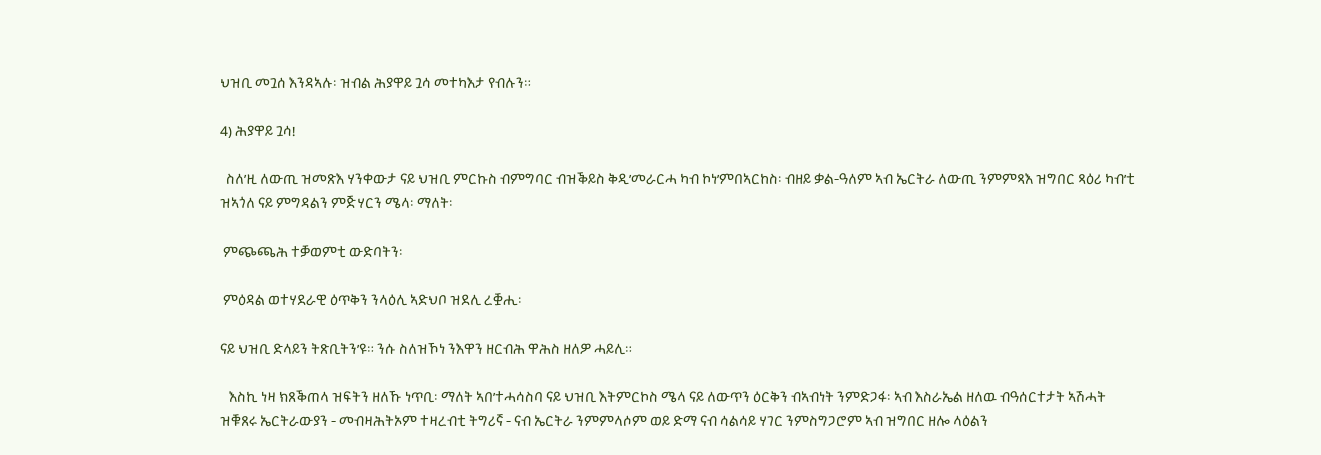ህዝቢ መጓሰ እንዳኣሉ፡ ዝብል ሕያዋይ ጓሳ መተካእታ የብሉን።

4) ሕያዋይ ጓሳ!

  ስለ’ዚ ለውጢ ዝመጽእ ሃንቀውታ ናይ ህዝቢ ምርኩስ ብምግባር ብዝቕይስ ቅዲ’መራርሓ ካብ ኮነ’ምበኣርከስ፡ ብዘይ ቃል-ዓለም ኣብ ኤርትራ ለውጢ ንምምጻእ ዝግበር ጻዕሪ ካብ’ቲ ዝኣጎለ ናይ ምግዳልን ምጅሃርን ሜላ፡ ማለት፡

 ምጭጫሕ ተቓወምቲ ውድባትን፡

 ምዕዳል ወተሃደራዊ ዕጥቅን ንላዕሊ ኣድህቦ ዝደሊ ረቛሒ፡

ናይ ህዝቢ ድላይን ትጽቢትን’ዩ። ንሱ ስለዝኾነ ንእዋን ዘርብሕ ዋሕስ ዘለዎ ሓይሊ።

   እስኪ ነዛ ክጸቕጠላ ዝፍትን ዘለኹ ነጥቢ፡ ማለት ኣበ’ተሓሳስባ ናይ ህዝቢ እትምርኮስ ሜላ ናይ ለውጥን ዕርቅን ብኣብነት ንምድጋፋ፡ ኣብ እስራኤል ዘለዉ ብዓሰርተታት ኣሽሓት ዝቑጸሩ ኤርትራውያን - መብዛሕትኦም ተዛረብቲ ትግሪኛ - ናብ ኤርትራ ንምምላሶም ወይ ድማ ናብ ሳልሳይ ሃገር ንምስግጋሮም ኣብ ዝግበር ዘሎ ላዕልን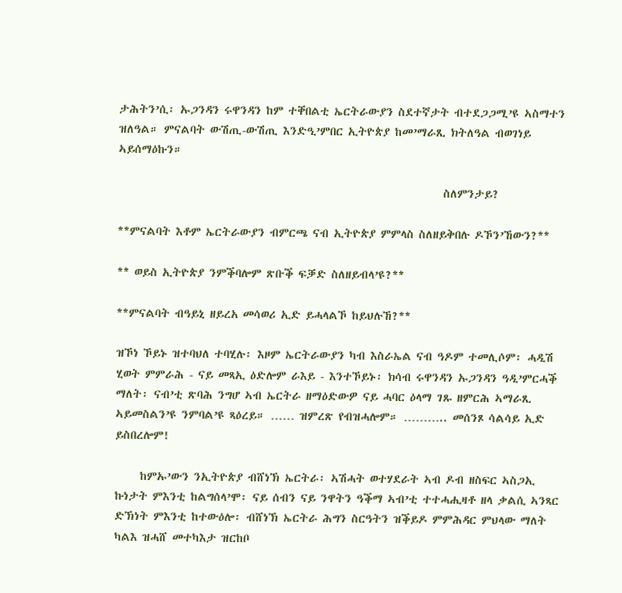ታሕትን’ሲ፡ ኡጋንዳን ሩዋንዳን ከም ተቐበልቲ ኤርትራውያን ስደተኛታት ብተደጋጋሚ’ዩ ኣስማተን ዝለዓል። ምናልባት ውሽጢ-ውሽጢ እንድዒ’ምበር ኢትዮጵያ ከመ’ማራጺ ክትለዓል ብወገነይ ኣይሰማዕኩን።

                                                                 ስለምንታይ?

**ምናልባት እቶም ኤርትራውያን ብምርጫ ናብ ኢትዮጵያ ምምላስ ስለዘይቅበሉ ዶኾን’ኸውን?**

** ወይስ ኢትዮጵያ ንምቕባሎም ጽቡቕ ፍቓድ ስለዘይብላ’ዩ?**

**ምናልባት ብዓይኒ ዘይረአ መሳወሪ ኢድ ይሓላልኾ ከይህሉኸ?**

ዝኾነ ኾይኑ ዝተባህለ ተባሂሉ፡ እዞም ኤርትራውያን ካብ እስራኤል ናብ ዓዶም ተመሊሶም፡ ሓዲሽ ሂወት ምምራሕ - ናይ መጻኢ ዕድሎም ራእይ - እንተኾይኑ፡ ክሳብ ሩዋንዳን ኡጋንዳን ዓዲ’ምርሓቕ ማለት፡ ናብ’ቲ ጽባሕ ንግሆ ኣብ ኤርትራ ዘማዕድውዎ ናይ ሓባር ዕላማ ገጹ ዘምርሕ ኣማራጺ ኣይመስልን’ዩ ንምባል’ዩ ጻዕረይ። …… ዝምረጽ የብዝሓሎም። ……….. መሰንጾ ሳልሳይ ኢድ ይስበረሎም!

     ከምኡ’ውን ንኢትዮጵያ ብሸነኽ ኤርትራ፡ ኣሽሓት ወተሃደራት ኣብ ዶብ ዘስፍር ኣስጋኢ ኩነታት ምእንቲ ከልግሰላ’ሞ፡ ናይ ሰብን ናይ ንዋትን ዓቕማ ኣብ’ቲ ተተሓሒዛቶ ዘላ ቃልሲ ኣንጻር ድኽነት ምእንቲ ከተውዕሎ፡ ብሸነኽ ኤርትራ ሕግን ስርዓትን ዝቕይዶ ምምሕዳር ምህላው ማለት ካልእ ዝሓሸ መተካእታ ዝርከቦ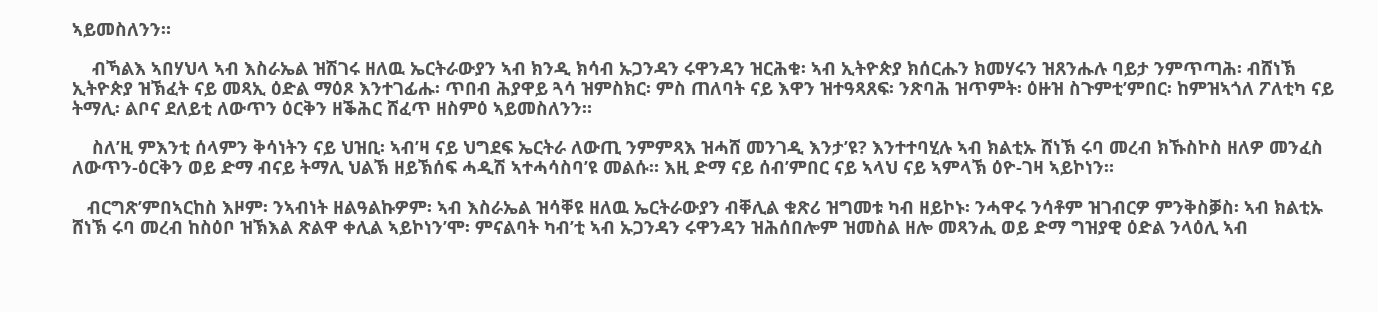ኣይመስለንን።

    ብኻልእ ኣበሃህላ ኣብ እስራኤል ዝሽገሩ ዘለዉ ኤርትራውያን ኣብ ክንዲ ክሳብ ኡጋንዳን ሩዋንዳን ዝርሕቁ፡ ኣብ ኢትዮጵያ ክሰርሑን ክመሃሩን ዝጸንሑሉ ባይታ ንምጥጣሕ፡ ብሸነኽ ኢትዮጵያ ዝኽፈት ናይ መጻኢ ዕድል ማዕጾ እንተገፊሑ፡ ጥበብ ሕያዋይ ጓሳ ዝምስክር፡ ምስ ጠለባት ናይ እዋን ዝተዓጻጸፍ፡ ንጽባሕ ዝጥምት፡ ዕዙዝ ስጉምቲ’ምበር፡ ከምዝኣጎለ ፖለቲካ ናይ ትማሊ፡ ልቦና ደለይቲ ለውጥን ዕርቅን ዘቕሕር ሸፈጥ ዘስምዕ ኣይመስለንን።

    ስለ’ዚ ምእንቲ ሰላምን ቅሳነትን ናይ ህዝቢ፡ ኣብ’ዛ ናይ ህግደፍ ኤርትራ ለውጢ ንምምጻእ ዝሓሸ መንገዲ እንታ’ዩ? እንተተባሂሉ ኣብ ክልቲኡ ሸነኽ ሩባ መረብ ክኹስኮስ ዘለዎ መንፈስ ለውጥን-ዕርቅን ወይ ድማ ብናይ ትማሊ ህልኽ ዘይኽሰፍ ሓዲሽ ኣተሓሳስባ’ዩ መልሱ። እዚ ድማ ናይ ሰብ’ምበር ናይ ኣላህ ናይ ኣምላኽ ዕዮ-ገዛ ኣይኮነን።

   ብርግጽ’ምበኣርከስ እዞም፡ ንኣብነት ዘልዓልኩዎም፡ ኣብ እስራኤል ዝሳቐዩ ዘለዉ ኤርትራውያን ብቐሊል ቁጽሪ ዝግመቱ ካብ ዘይኮኑ፡ ንሓዋሩ ንሳቶም ዝገብርዎ ምንቅስቓስ፡ ኣብ ክልቲኡ ሸነኽ ሩባ መረብ ከስዕቦ ዝኽእል ጽልዋ ቀሊል ኣይኮነን’ሞ፡ ምናልባት ካብ’ቲ ኣብ ኡጋንዳን ሩዋንዳን ዝሕሰበሎም ዝመስል ዘሎ መጻንሒ ወይ ድማ ግዝያዊ ዕድል ንላዕሊ ኣብ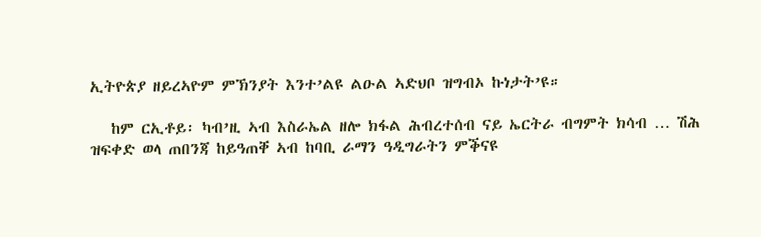ኢትዮጵያ ዘይረኣዮም ምኽንያት እንተ’ልዩ ልዑል ኣድህቦ ዝግብኦ ኩነታት’ዩ።

   ከም ርኢቶይ፡ ካብ’ዚ ኣብ እስራኤል ዘሎ ክፋል ሕብረተሰብ ናይ ኤርትራ ብግምት ክሳብ … ሽሕ ዝፍቀድ ወላ ጠበንጃ ከይዓጠቐ ኣብ ከባቢ ራማን ዓዲግራትን ምቕናዩ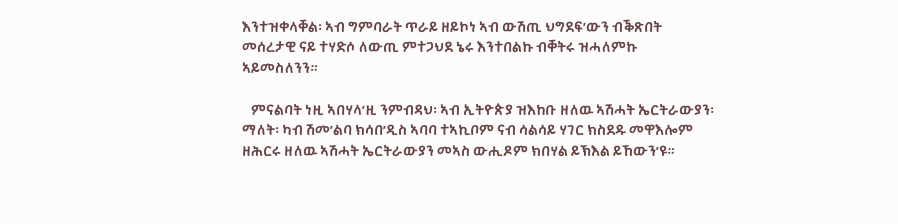እንተዝቀላቐል፡ ኣብ ግምባራት ጥራይ ዘይኮነ ኣብ ውሽጢ ህግደፍ’ውን ብቕጽበት መሰረታዊ ናይ ተሃድሶ ለውጢ ምተጋህደ ኔሩ እንተበልኩ ብቐትሩ ዝሓለምኩ ኣይመስለንን።

   ምናልባት ነዚ ኣበሃላ’ዚ ንምብዳህ፡ ኣብ ኢትዮጵያ ዝእከቡ ዘለዉ ኣሽሓት ኤርትራውያን፡ ማለት፡ ካብ ሽመ’ልባ ክሳበ’ዲስ ኣባባ ተኣኪቦም ናብ ሳልሳይ ሃገር ክስደዱ መዋእሎም ዘሕርሩ ዘለዉ ኣሽሓት ኤርትራውያን መኣስ ውሒዶም ክበሃል ይኽእል ይኸውን’ዩ።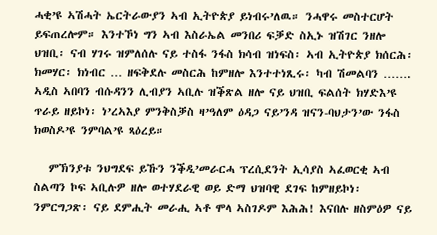ሓቂ’ዩ ኣሽሓት ኤርትራውያን ኣብ ኢትዮጵያ ይነብሩ’ለዉ። ንሓዋሩ መስተርሆት ይፍጠረሎም። እንተኾነ ግን ኣብ እስራኤል መንበሪ ፍቓድ ስኢኑ ዝሽገር ንዘሎ ህዝቢ፡ ናብ ሃገሩ ዝምለሰሉ ናይ ተስፋ ንፋስ ክሳብ ዝነፍስ፡ ኣብ ኢትዮጵያ ክሰርሕ፡ ክመሃር፡ ክነብር … ዘፍቅደሉ መስርሕ ከምዘሎ እንተተነጺሩ፡ ካብ ሽመልባን ……. ኣዲስ ኣበባን ብሱዳንን ሊብያን ኣቢሉ ዝቕጽል ዘሎ ናይ ህዝቢ ፍልሰት ክሃድእ’ዩ ጥራይ ዘይኮነ፡ ነ’ረኣእያ ምንቅስቓስ ዛ’ዓለም ዕዳጋ ናይ’ንዳ ዝናን-ባህታን’ው ንፋስ ክወስዶ’ዩ ንምባል’ዩ ጻዕረይ።

   ምኽንያቱ ንህግደፍ ይኹን ንቕዲ’መራርሓ ፕረሲደንት ኢሳያስ ኣፈወርቂ ኣብ ስልጣን ኮፍ ኣቢሉዎ ዘሎ ወተሃደራዊ ወይ ድማ ህዝባዊ ደገፍ ከምዘይኮነ፡ ንምርግጋጽ፡ ናይ ደምሒት መራሒ ኣቶ ሞላ ኣስገዶም እሕሕ! እናበሉ ዘስምዕዎ ናይ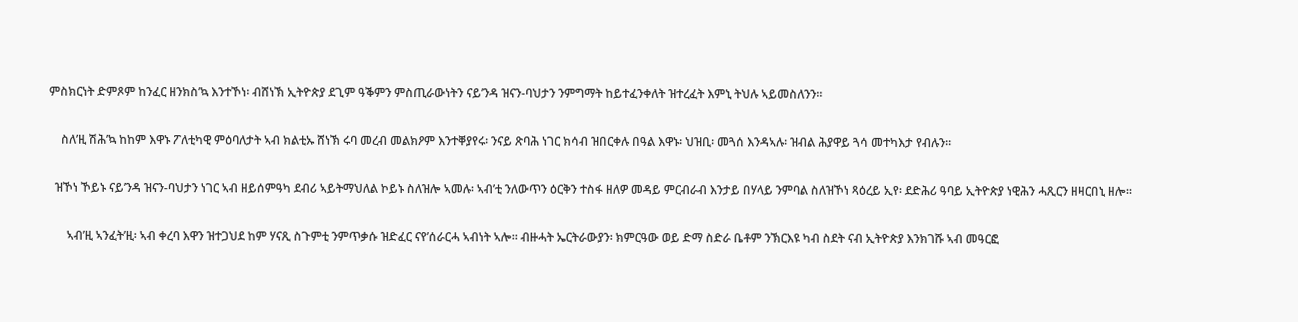ምስክርነት ድምጾም ከንፈር ዘንክስ’ኳ እንተኾነ፡ ብሸነኽ ኢትዮጵያ ደጊም ዓቕምን ምስጢራውነትን ናይ’ንዳ ዝናን-ባህታን ንምግማት ከይተፈንቀለት ዝተረፈት እምኒ ትህሉ ኣይመስለንን።

    ስለ’ዚ ሽሕ’ኳ ከከም እዋኑ ፖለቲካዊ ምዕባለታት ኣብ ክልቲኡ ሸነኽ ሩባ መረብ መልክዖም እንተቐያየሩ፡ ንናይ ጽባሕ ነገር ክሳብ ዝበርቀሉ በዓል እዋኑ፡ ህዝቢ፡ መጓሰ እንዳኣሉ፡ ዝብል ሕያዋይ ጓሳ መተካእታ የብሉን።

  ዝኾነ ኾይኑ ናይ’ንዳ ዝናን-ባህታን ነገር ኣብ ዘይሰምዓካ ደብሪ ኣይትማህለል ኮይኑ ስለዝሎ ኣመሉ፡ ኣብ’ቲ ንለውጥን ዕርቅን ተስፋ ዘለዎ መዳይ ምርብራብ እንታይ በሃላይ ንምባል ስለዝኾነ ጻዕረይ ኢየ፡ ደድሕሪ ዓባይ ኢትዮጵያ ነዊሕን ሓጺርን ዘዛርበኒ ዘሎ።

      ኣብ’ዚ ኣንፈት’ዚ፡ ኣብ ቀረባ እዋን ዝተጋህደ ከም ሃናጺ ስጉምቲ ንምጥቃሱ ዝድፈር ናየ’ሰራርሓ ኣብነት ኣሎ። ብዙሓት ኤርትራውያን፡ ክምርዓው ወይ ድማ ስድራ ቤቶም ንኽርእዩ ካብ ስደት ናብ ኢትዮጵያ እንክገሹ ኣብ መዓርፎ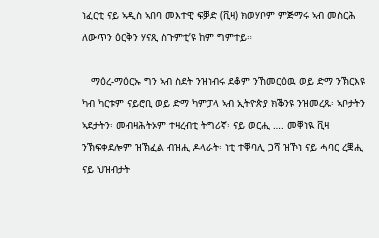ነፈርቲ ናይ ኣዲስ ኣበባ መእተዊ ፍቓድ (ቪዛ) ክወሃቦም ምጅማሩ ኣብ መስርሕ ለውጥን ዕርቅን ሃናጺ ስጉምቲ’ዩ ከም ግምተይ።

   ማዕረ-ማዕርኡ ግን ኣብ ስደት ንዝነብሩ ደቆም ንኸመርዕዉ ወይ ድማ ንኽርእዩ ካብ ካርቱም ናይሮቢ ወይ ድማ ካምፓላ ኣብ ኢትዮጵያ ክቕንዩ ንዝመረጹ፡ ኣቦታትን ኣደታትን፡ መብዛሕትኦም ተዛረብቲ ትግሪኛ፡ ናይ ወርሒ …. መቐነዪ ቪዛ ንኽፍቀደሎም ዝኽፈል ብዝሒ ዶላራት፡ ነቲ ተቐባሊ ጋሻ ዝኾነ ናይ ሓባር ረቛሒ ናይ ህዝብታት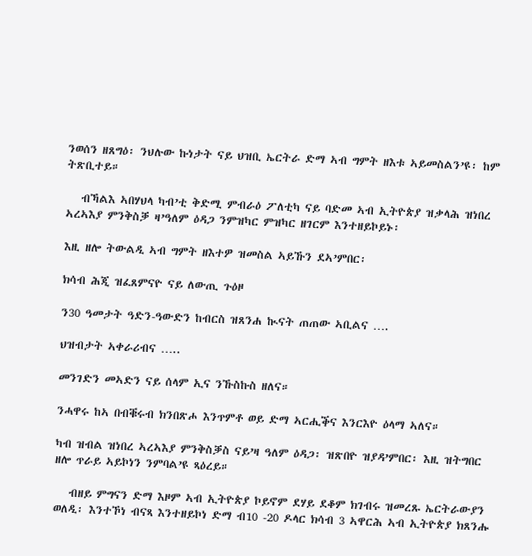ንወሰን ዘጸግዕ፡ ንህሉው ኩነታት ናይ ህዝቢ ኤርትራ ድማ ኣብ ግምት ዘእቱ ኣይመስልን’ዩ፡ ከም ትጽቢተይ።

   ብኻልእ ኣበሃህላ ካብ’ቲ ቅድሚ ምብራዕ ፖለቲካ ናይ ባድመ ኣብ ኢትዮጵያ ዝቃላሕ ዝነበረ ኣረኣእያ ምንቅስቓ ዛ’ዓለም ዕዳጋ ንምዝካር ምዝካር ዘገርም እንተዘይኮይኑ፡

እዚ ዘሎ ትውልዲ ኣብ ግምት ዘእተዎ ዝመስል ኣይኹን ደኣ’ምበር፡

ክሳብ ሕጂ ዝፈጸምናዮ ናይ ለውጢ ጉዕዞ

ን30 ዓመታት ዓድን-ዓውድን ከብርስ ዝጸንሐ ኲናት ጠጠው ኣቢልና ….

ህዝብታት ኣቀራሪብና …..

መንገድን መኣድን ናይ ሰላም ኢና ንኹስኩስ ዘለና።

ንሓዋሩ ከኣ በብቑሩብ ክንበጽሖ እንጥምቶ ወይ ድማ ኣርሒቕና እንርእዮ ዕላማ ኣለና።

ካብ ዝብል ዝነበረ ኣረኣእያ ምንቅስቓስ ናይ’ዛ ዓለም ዕዳጋ፡ ዝጽበዮ ዝያዳ’ምበር፡ እዚ ዝትግበር ዘሎ ጥራይ ኣይኮነን ንምባል’ዩ ጻዕረይ።

   ብዘይ ምግናን ድማ እዞም ኣብ ኢትዮጵያ ኮይኖም ደሃይ ደቆም ክገብሩ ዝመረጹ ኤርትራውያን ወለዲ፡ እንተኾነ ብናጻ እንተዘይኮነ ድማ ብ10 -20 ዶላር ክሳብ 3 ኣዋርሕ ኣብ ኢትዮጵያ ክጸንሑ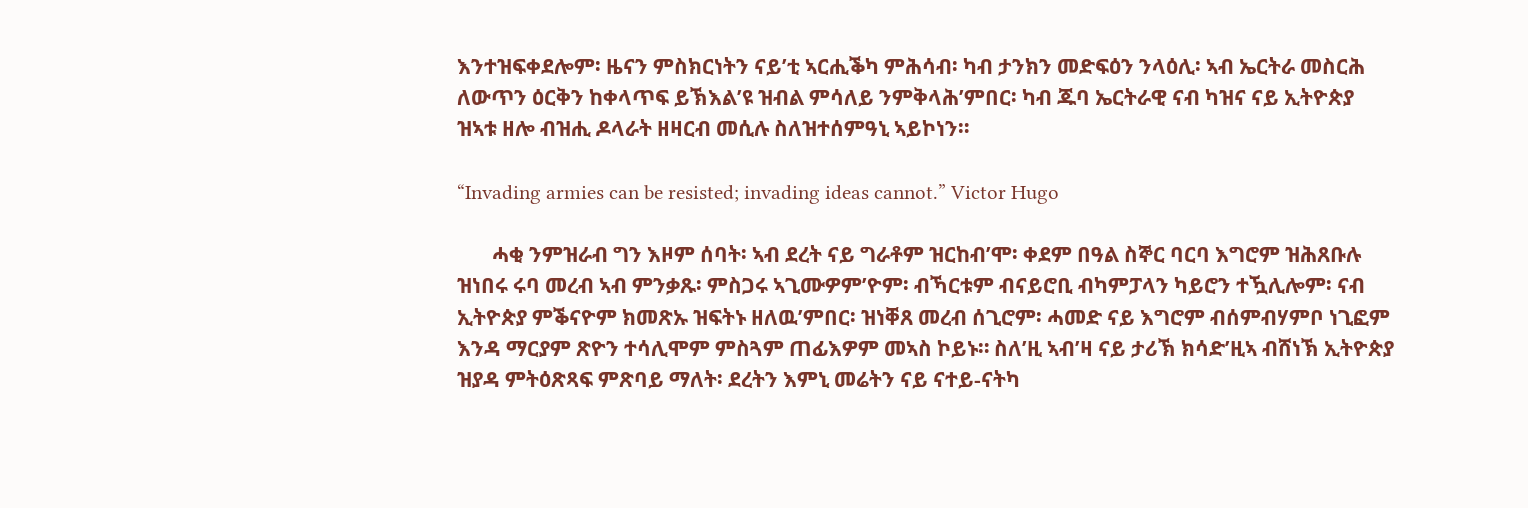እንተዝፍቀደሎም፡ ዜናን ምስክርነትን ናይ’ቲ ኣርሒቕካ ምሕሳብ፡ ካብ ታንክን መድፍዕን ንላዕሊ፡ ኣብ ኤርትራ መስርሕ  ለውጥን ዕርቅን ከቀላጥፍ ይኽእል’ዩ ዝብል ምሳለይ ንምቅላሕ’ምበር፡ ካብ ጁባ ኤርትራዊ ናብ ካዝና ናይ ኢትዮጵያ ዝኣቱ ዘሎ ብዝሒ ዶላራት ዘዛርብ መሲሉ ስለዝተሰምዓኒ ኣይኮነን።

“Invading armies can be resisted; invading ideas cannot.” Victor Hugo

       ሓቂ ንምዝራብ ግን እዞም ሰባት፡ ኣብ ደረት ናይ ግራቶም ዝርከብ’ሞ፡ ቀደም በዓል ስኞር ባርባ እግሮም ዝሕጸቡሉ ዝነበሩ ሩባ መረብ ኣብ ምንቃጹ፡ ምስጋሩ ኣጊሙዎም’ዮም፡ ብኻርቱም ብናይሮቢ ብካምፓላን ካይሮን ተዃሊሎም፡ ናብ ኢትዮጵያ ምቕናዮም ክመጽኡ ዝፍትኑ ዘለዉ’ምበር፡ ዝነቐጸ መረብ ሰጊሮም፡ ሓመድ ናይ እግሮም ብሰምብሃምቦ ነጊፎም እንዳ ማርያም ጽዮን ተሳሊሞም ምስጓም ጠፊእዎም መኣስ ኮይኑ። ስለ’ዚ ኣብ’ዛ ናይ ታሪኽ ክሳድ’ዚኣ ብሸነኽ ኢትዮጵያ ዝያዳ ምትዕጽጻፍ ምጽባይ ማለት፡ ደረትን እምኒ መሬትን ናይ ናተይ-ናትካ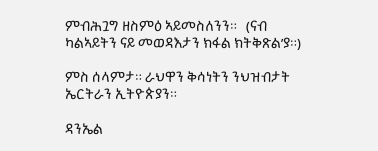ምብሕጓግ ዘስምዕ ኣይመስለንን።   (ናብ ካልኣይትን ናይ መወዳእታን ክፋል ክትቅጽል’ያ።)

ምስ ሰላምታ። ራህዋን ቅሳነትን ንህዝብታት ኤርትራን ኢትዮጵያን።

ዳንኤል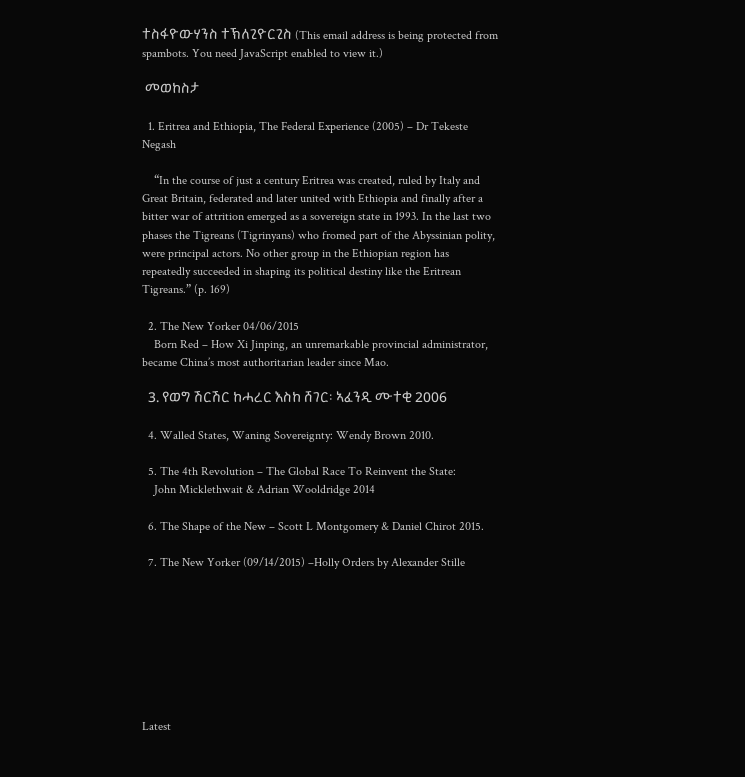ተስፋዮውሃንስ ተኽለጊዮርጊስ (This email address is being protected from spambots. You need JavaScript enabled to view it.)

 መወከስታ

  1. Eritrea and Ethiopia, The Federal Experience (2005) – Dr Tekeste Negash

    “In the course of just a century Eritrea was created, ruled by Italy and Great Britain, federated and later united with Ethiopia and finally after a bitter war of attrition emerged as a sovereign state in 1993. In the last two phases the Tigreans (Tigrinyans) who fromed part of the Abyssinian polity, were principal actors. No other group in the Ethiopian region has repeatedly succeeded in shaping its political destiny like the Eritrean Tigreans.” (p. 169)

  2. The New Yorker 04/06/2015
    Born Red – How Xi Jinping, an unremarkable provincial administrator, became China’s most authoritarian leader since Mao.

  3. የወግ ሽርሽር ከሓረር እስከ ሸገር፡ ኣፈንዲ ሙተቂ 2006

  4. Walled States, Waning Sovereignty: Wendy Brown 2010.

  5. The 4th Revolution – The Global Race To Reinvent the State:
    John Micklethwait & Adrian Wooldridge 2014

  6. The Shape of the New – Scott L Montgomery & Daniel Chirot 2015.

  7. The New Yorker (09/14/2015) –Holly Orders by Alexander Stille








Latest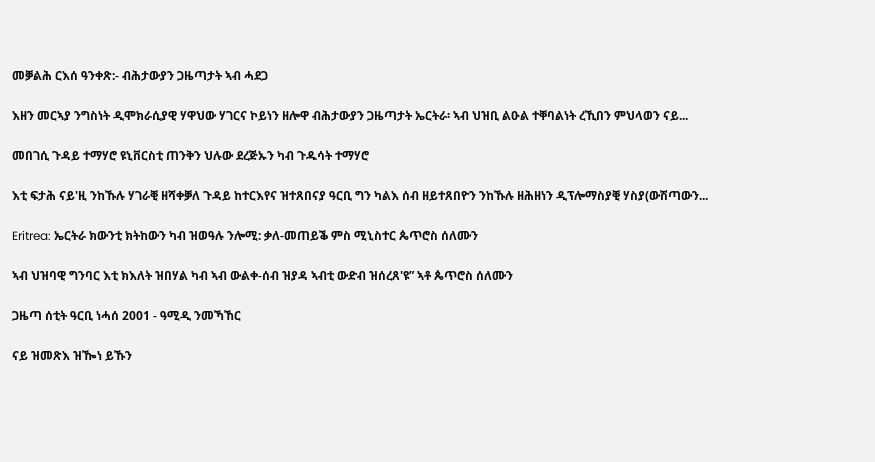መቓልሕ ርእሰ ዓንቀጽ:- ብሕታውያን ጋዜጣታት ኣብ ሓደጋ

እዘን መርኣያ ንግስነት ዲሞክራሲያዊ ሃዋህው ሃገርና ኮይነን ዘሎዋ ብሕታውያን ጋዜጣታት ኤርትራ፡ ኣብ ህዝቢ ልዑል ተቐባልነት ረኺበን ምህላወን ናይ...

መበገሲ ጉዳይ ተማሃሮ ዩኒቨርስቲ ጠንቅን ህሉው ደረጅኡን ካብ ጉዱሳት ተማሃሮ

እቲ ፍታሕ ናይ'ዚ ንከኹሉ ሃገራቒ ዘሻቀቓለ ጉዳይ ከተርእየና ዝተጸበናያ ዓርቢ ግን ካልእ ሰብ ዘይተጸበዮን ንከኹሉ ዘሕዘነን ዲፕሎማስያቒ ሃስያ(ውሽጣውን...

Eritrea: ኤርትራ ክውንቲ ክትከውን ካብ ዝወዓሉ ንሎሚ: ቃለ-መጠይቕ ምስ ሚኒስተር ጴጥሮስ ሰለሙን

ኣብ ህዝባዊ ግንባር እቲ ክእለት ዝበሃል ካብ ኣብ ውልቀ-ሰብ ዝያዳ ኣብቲ ውድብ ዝሰረጸ'ዩ” ኣቶ ጴጥሮስ ሰለሙን

ጋዜጣ ሰቲት ዓርቢ ነሓሰ 2001 - ዓሚዲ ንመኻኸር

ናይ ዝመጽእ ዝዀነ ይኹን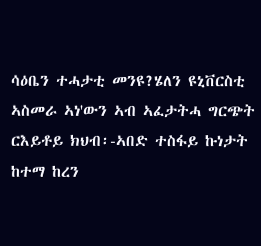ሳዕቤን ተሓታቲ መንዩ?ሄለን ዩኒቨርስቲ ኣስመራ ኣነ'ውን ኣብ ኣፈታትሓ ግርጭት ርእይቶይ ክህብ፡-ኣበድ ተስፋይ ኩነታት ከተማ ከረን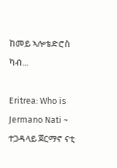ከመይ ኣሎቴድሮስ ካብ...

Eritrea: Who is Jermano Nati ~ ተጋዳላይ ጀርማኖ ናቲ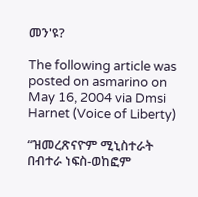መን'ዩ?

The following article was posted on asmarino on May 16, 2004 via Dmsi Harnet (Voice of Liberty)

“ዝመረጽናዮም ሚኒስተራት በብተራ ነፍስ-ወከፎም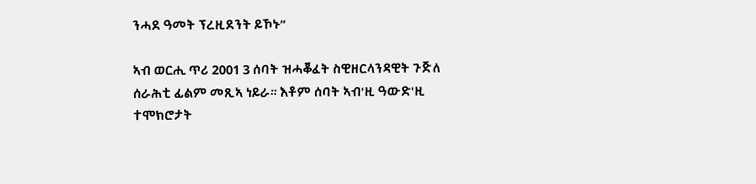ንሓደ ዓመት ፕረዚደንት ይኾኑ”

ኣብ ወርሒ ጥሪ 2001 3 ሰባት ዝሓቖፈት ስዊዘርላንዳዊት ጉጅለ ሰራሕቲ ፊልም መጺኣ ነይራ። እቶም ሰባት ኣብ'ዚ ዓውድ'ዚ ተሞክሮታት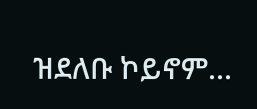ዝደለቡ ኮይኖም...